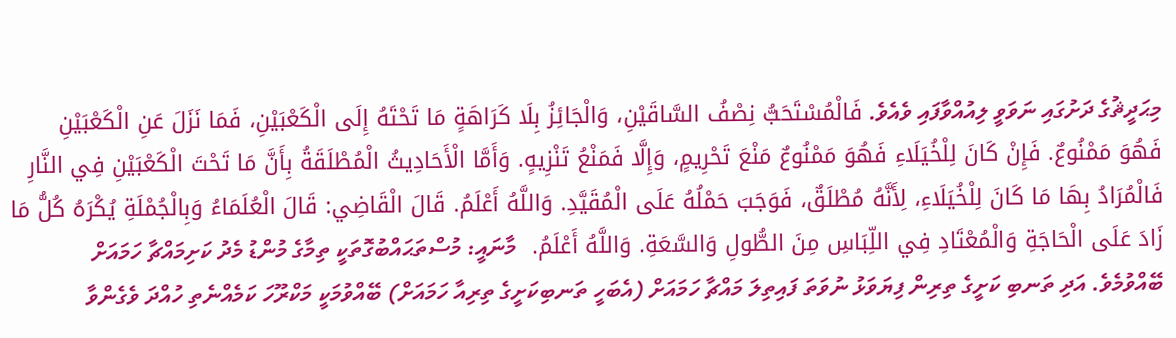މިޙަދީޘުގެ ދަށުގައި ނަވަވީ ލިއުއްވާފައި ވެއެވެ. فَالْمُسْتَحَبُّ نِصْفُ السَّاقَيْنِ، وَالْجَائِزُ بِلَا كَرَاهَةٍ مَا تَحْتَهُ إِلَى الْكَعْبَيْنِ، فَمَا نَزَلَ عَنِ الْكَعْبَيْنِ فَهُوَ مَمْنُوعٌ. فَإِنْ كَانَ لِلْخُيَلَاءِ فَهُوَ مَمْنُوعٌ مَنْعَ تَحْرِيمٍ، وَإِلَّا فَمَنْعُ تَنْزِيهٍ. وَأَمَّا الْأَحَادِيثُ الْمُطْلَقَةُ بِأَنَّ مَا تَحْتَ الْكَعْبَيْنِ فِي النَّارِ فَالْمُرَادُ بِهَا مَا كَانَ لِلْخُيَلَاءِ، لِأَنَّهُ مُطْلَقٌ، فَوَجَبَ حَمْلُهُ عَلَى الْمُقَيَّدِ. وَاللَّهُ أَعْلَمُ. قَالَ الْقَاضِي: قَالَ الْعُلَمَاءُ وَبِالْجُمْلَةِ يُكْرَهُ كُلُّ مَا زَادَ عَلَى الْحَاجَةِ وَالْمُعْتَادِ فِي اللِّبَاسِ مِنَ الطُّولِ وَالسَّعَةِ. وَاللَّهُ أَعْلَمُ.  މާނައީ: މުސްތަޙައްބުގޮތަކީ ތިމާގެ މުންޑު މެދު ކަށިމައްޗާ ހަމައަށް ބޭއްވުމެވެ. އަދި ތަނބި ކަށީގެ ތިރިން ފިޔަވަޅު ނުވަތަ ފައިތިލަ މައްޗާ ހަމައަށް (އެބަހީ ތަނބިކަށީގެ ތިރިއާ ހަމައަށް) ބޭއްވުމަކީ މަކްރޫހަ ކަމެއްނެތި ހުއްދަ ވެގެންވާ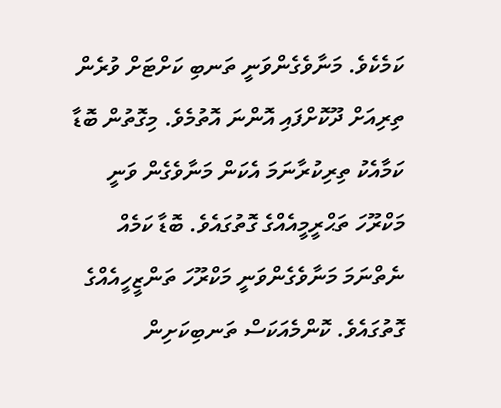ކަމެކެވެ. މަނާވެގެންވަނީ ތަނބި ކަށްޓަށް ވުރެން ތިރިއަށް ދޫކޮށްފައި އޮންނަ އޮތުމެވެ. މިގޮތުން ބޮޑާ ކަމާއެކު ތިރިކުރާނަމަ އެކަން މަނާވެގެން ވަނީ މަކްރޫހަ ތަޙްރީމީއެއްގެ ގޮތުގައެވެ. ބޮޑާ ކަމެއް ނެތްނަމަ މަނާވެގެންވަނީ މަކްރޫހަ ތަންޒީހީއެއްގެ ގޮތުގައެވެ. ކޮންމެއަކަސް ތަނބިކަށިން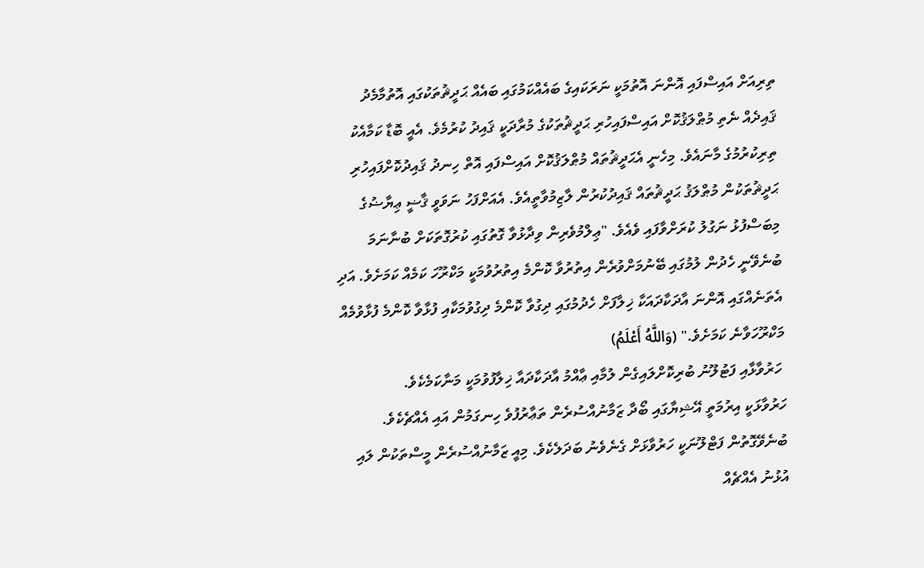ތިރިއަށް އައިސްފައި އޮންނަ އޮތުމަކީ ނަރަކައިގެ ބައެއްކަމުގައި ބައެއް ޙަދީޘުތަކުގައި އޮތުމާމެދު ޤައިދެއް ނެތި މުޠްލަޤުކޮށް އައިސްފައިހުރި ޙަދީޘުތަކުގެ މުރާދަކީ ޤައިދު ކުރުމެވެ. އެއީ ބޮޑާ ކަމާއެކު ތިރިކުރުމުގެ މާނައެވެ. މިހެނީ އެޙަދީޘުތައް މުޠްލަޤުކޮށް އައިސްފައި އޮތް ހިނދު ޤައިދުކޮށްފައިހުރި ޙަދީޘުތަކުން މުޠްލަޤު ޙަދީޘުތައް ޤައިދުކުރުން ލާޒިމުވާތީއެވެ. އެއަށްފަހު ނަވަވީ ޤާޟީ ޢިޔާޟުގެ މިބަސްފުޅު ނަގުލު ކުރަށްވާފައި ވެއެވެ. "ޢިލްމުވެރިން ވިދާޅުވާ ގޮތުގައި ކުރުގޮތަކަށް ބުނާނަމަ ބުނެވޭނީ ހެދުން ލުމުގައި ބޭނުމަށްވުރެން އިތުރުވާ ކޮންމެ އިތުރުވުމަކީ މަކްރޫހަ ކަމެއް ކަމަށެވެ. އަދި އެތަނެއްގައި އޮންނަ އާދަކާދައަކާ ޚިލާފަށް ހެދުމުގައި ދިގުވާ ކޮންމެ ދިގުވުމަކާއި ފުޅާވާ ކޮންމެ ފުޅާވުމެއް މަކްރޫހަވާނެ ކަމަށެވެ." (وَاللَّهُ أَعْلَمُ)
 ހަރުވާޅާއި ފަޓުލޫނު ބުރިކޮށްލައިގެން ލުމާއި ޢާއްމު އާދަކާދައާ ޚިލާފުވުމަކީ މަނާކަމެކެވެ.
ހަރުވާޅަކީ އިރުމަތީ އޭޝިޔާގައި ބޯދާ ޒަމާނުއްސުރެން ތަޢާރުފުވެ ހިނގަމުން އައި އެއްޗެކެވެ. ބުނެވޭގޮތުން ފަޓްލޫނަކީ ހަރުވާޅަށް ގެނެވެނު ބަދަލެކެވެ. މިއީ ޒަމާނުއްސުރެން މީސްތަކުން ލައި އުޅުނު އެއްޗެއް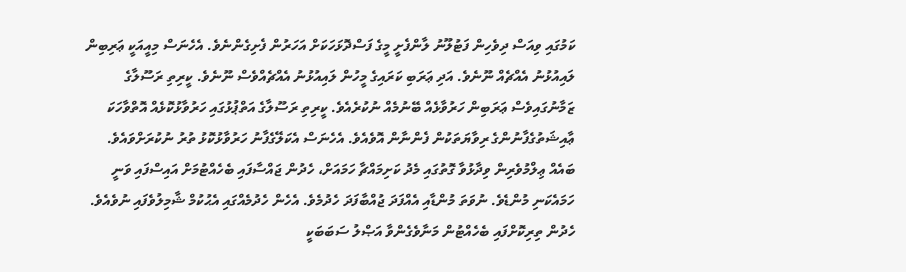ކަމުގައި ވިއަސް ދިވެހިން ފަޓުލޫނު ލާންފެށީ މީގެ ފަސްދޮޅަހަކަށް އަހަރުން ފެށިގެންނެވެ. އެހެނަސް މިއީއަކީ ޢަރިބިން ލައިއުޅުނު އެއްޗެއް ނޫނެވެ. އަދި ޢަރަބި ކަރައިގެ މީހުން ލައިއުޅުނު އެއްޗެއްވެސް ނޫނެވެ. ކީރިތި ރަސޫލާގެ ޒަމާނުގައިވެސް ޢަރަބިން ހަރުވާޅެއް ބޭނުމެއް ނުކުރެއެވެ. ކީރިތި ރަސޫލާގެ އަތްޕުޅުގައި ހަރުވާޅުކޮޅެއް އޮތްވާހަކަ ޢާއިޝަތުގެފާނުންގެ ރިވާޔަތަކުން ފެންނާން އޮވެއެވެ. އެހެނަސް އެކަލޭގެފާނު ހަރުވާޅުކޮޅު ތުރު ނުކުރަށްވައެވެ.
ބައެއް ޢިލްމުވެރިން ވިދާޅުވާ ގޮތުގައި މެދު ކަށިމައްޗާ ހަމައަށް، ހެދުން ޖައްސާފައި ބެހެއްޓުމަށް އައިސްފައި ވަނީ ހަމައެކަނި މުންޑެވެ. ނުވަތަ މުންޑާއި އެއްފަދަ ޖުއްބާފަދަ ހެދުމެވެ. އެހެން ހެދުމެއްގައި އެޙުކުމް ޝާމިލުވެފައި ނުވެއެވެ.
ހެދުން ތިރިކޮށްފައި ބެހެއްޓުން މަނާވެގެންވާ އަޞްލު ސަބަބަކީ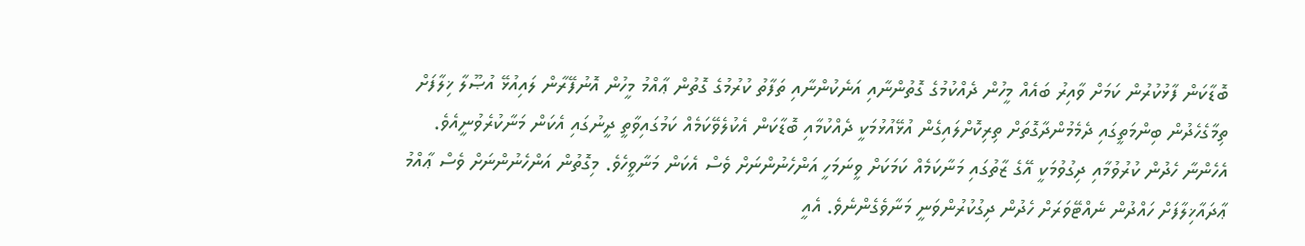ބޮޑާކަން ފާޅުކުރުން ކަމަށް ވާއިރު ބައެއް މީހުން ދެއްކުމުގެ ގޮތުންނާއި އަނެކުންނާއި ތަފާތު ކުރުމުގެ ގޮތުން ޢާއްމު މީހުން އޮނުފޭރާން ލައިއުޅޭ އުޞޫލާ ޚިލާފަށް ތިމާގެހެދުން ބިންމަތީގައި ދެމެމުންދާގޮތަށް ތިރިކޮށްލައިގެން އުޅޭއުޅުމަކީ ދެއްކުމާއި ބޮޑާކަން އެކުލެވޭކަމެއް ކަމުގައިވާތީ ދީނުގައި އެކަން މަނާކުރެވުނީއެވެ. އެހެންނާ ހެދުން ކުރުވުމާއި ދިގުވުމަކީ އޭގެ ޒާތުގައި މަނާކަމެއް ކަމަކަށް ވީނަމަހީ އަންހެނުންނަށް ވެސް އެކަން މަނާވީހެވެ. މިގޮތުން އަންހެނުންނަށް ވެސް ޢާއްމު ޢާދައާޚިލާފަށް ހައްދުން ނެއްޓޭވަރަށް ހެދުން ދިގުކުރުންވަނީ މަނާވެގެންނެވެ. އެއީ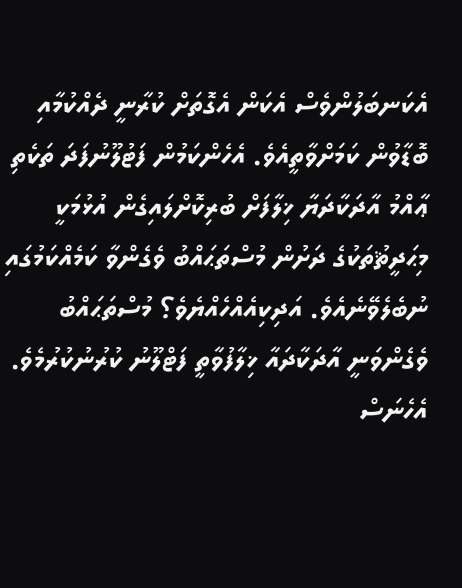އެކަނބަލުންވެސް އެކަން އެގޮތަށް ކުރާނީ ދެއްކުމާއި ބޮޑާވުން ކަމަށްވާތީއެވެ. އެހެންކަމުން ފަޓުލޫނުފަދަ ތަކެތި ޢާއްމު އާދަކާދަޔާ ޚިލާފަށް ބުރިކޮށްލައިގެން އުޅުމަކީ މިޙަދީޘުތަކުގެ ދަށުން މުސްތަޙައްބު ވެގެންވާ ކަމެއްކަމުގައި ނުބެލެވޭނެއެވެ. އަދިކިއެއްހެއްޔެވެ؟ މުސްތަޙައްބު ވެގެންވަނީ އާދަކާދައާ ޚިލާފުވާތީ ފަޓްލޫނު ކުރުނުކުރުމެވެ. އެހެނަސް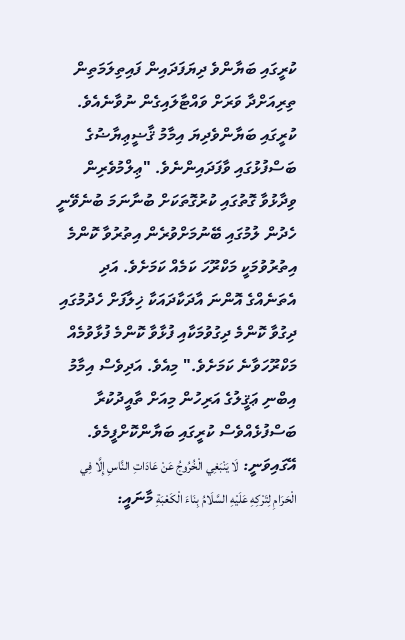ކުރީގައި ބަޔާންވެ ދިޔަފަދައިން ފައިތިލަމަތިން ތިރިއަށްދާ ވަރަށް ވައްޓާލައިގެން ނުވާނެއެވެ. ކުރީގައި ބަޔާންވެދިޔަ އިމާމު ޤާޟީޢިޔާޟުގެ ބަސްފުޅުގައި ވާފަދައިންނެވެ. "ޢިލްމުވެރިން ވިދާޅުވާ ގޮތުގައި ކުރުގޮތަކަށް ބުނާނަމަ ބުނެވޭނީ ހެދުން ލުމުގައި ބޭނުމަށްވުރެން އިތުރުވާ ކޮންމެ އިތުރުވުމަކީ މަކްރޫހަ ކަމެއް ކަމަށެވެ. އަދި އެތަނެއްގެ އޮންނަ އާދަކާދައަކާ ޚިލާފަށް ހެދުމުގައި ދިގުވާ ކޮންމެ ދިގުވުމަކާއި ފުޅާވާ ކޮންމެ ފުޅާވުމެއް މަކްރޫހަވާނެ ކަމަށެވެ." މިއެވެ. އަދިވެސް އިމާމު އިބްނި ޢަޤީލުގެ އަރިހުން މިއަށް ތާއީދުކުރާ ބަސްފުޅެއްވެސް ކުރީގައި ބަޔާންކޮށްފީމެވެ. އޭގައިވަނީ: لَا يَنْبَغِي الْخُرُوجُ عَنْ عَادَاتِ النَّاسِ إِلَّا فِي الْحَرَامِ لِتَرْكِهِ عَلَيْهِ السَّلَامُ بِنَاءَ الْكَعْبَةِ މާނައީ: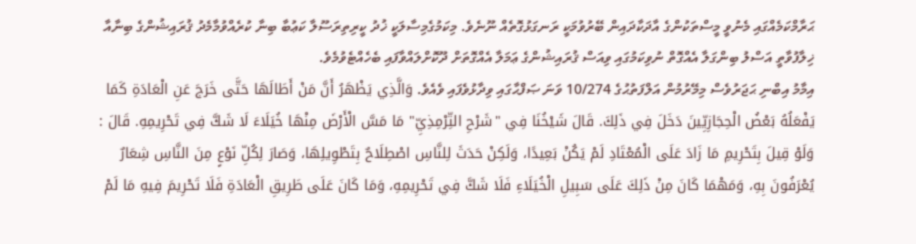ޙަރާމްކަމެއްގައި މެނުވީ މީސްތަކުންގެ އާދަކާދައިން ބޭރުވުމަކީ ރަނގަޅުގޮތެއް ނޫނެވެ. މިކަމުގެމިސާލަކީ ޚުދު ކީރިތިރަސޫލާ ކަޢުބާ ބިނާ ކުރެއްވުމާމެދު ޤުރައިޝުންގެ ބިނާއާ ޚިލާފުވާތީ އަސްލު ބިންގަލާ އެއްގޮތް ނުވިކަމުގައި ވިއަސް ޤުރައިޝުންގެ ޢަމަލާ އެއްގޮތަށް ދޫކޮށްލައްވާފައި ބެހެއްޓެވުމެވެ.
އިމާމު އިބްނި ޙަޖަރުވެސް މިމޭރުމުން އަލްފަތުޙުގެ 10/274 ވަނަ ޞަފްޙާގައި ވިދާޅުވެފައި ވެއެވެ. وَالَّذِي يَظْهَرُ أَنَّ مَنْ أَطَالَهَا حَتَّى خَرَجَ عَنِ الْعَادَةِ كَمَا يَفْعَلُهُ بَعْضُ الْحِجَازِيِّينَ دَخَلَ فِي ذَلِكَ. قَالَ شَيْخُنَا فِي "شَرْحِ التِّرْمِذِيِّ" مَا مَسَّ الْأَرْضَ مِنْهَا خُيَلَاءَ لَا شَكَّ فِي تَحْرِيمِهِ. قَالَ : وَلَوْ قِيلَ بِتَحْرِيمِ مَا زَادَ عَلَى الْمُعْتَادِ لَمْ يَكُنْ بَعِيدًا، وَلَكِنْ حَدَثَ لِلنَّاسِ اصْطِلَاحٌ بِتَطْوِيلِهَا، وَصَارَ لِكُلِّ نَوْعٍ مِنَ النَّاسِ شِعَارٌ يُعْرَفُونَ بِهِ، وَمَهْمَا كَانَ مِنْ ذَلِكَ عَلَى سَبِيلِ الْخُيَلَاءِ فَلَا شَكَّ فِي تَحْرِيمِهِ، وَمَا كَانَ عَلَى طَرِيقِ الْعَادَةِ فَلَا تَحْرِيمَ فِيهِ مَا لَمْ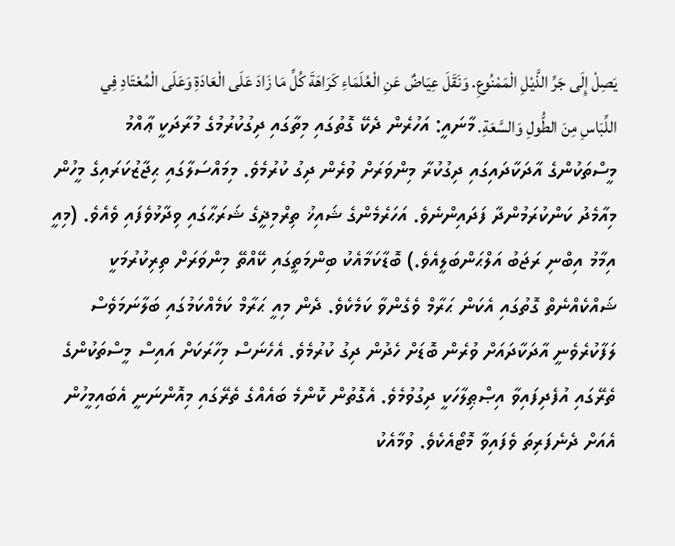يَصِلْ إِلَى جَرِّ الذَّيْلِ الْمَمْنُوعِ. وَنَقَلَ عِيَاضٌ عَنِ الْعُلَمَاءِ كَرَاهَةَ كُلِّ مَا زَادَ عَلَى الْعَادَةِ وَعَلَى الْمُعْتَادِ فِي اللِّبَاسِ مِنَ الطُّولِ وَالسَّعَةِ. މާނައީ: އަހުރެން ދެކޭ ގޮތުގައި މިތާގައި ދިގުކުރުމުގެ މުރާދަކީ ޢާއްމު މީސްތަކުންގެ އާދަކާދައިގައި ދިގުކުރާ މިންވަރަށް ވުރެން ދިގު ކުރުމެވެ. މިމައްސަލާގައި ޙިޖާޒުކަރައިގެ މީހުން މިއާމެދު ކަންކުރަމުންދާ ފަދައިންނެވެ. އަހަރެމެންގެ ޝައިޚު ތިރްމިޛީގެ ޝަރަޙާގައި ވިދާޅުވެފައި ވެއެވެ. (މިއީ އިމާމު އިބްނި ރަޖަބު އަލްޙަންބަލީއެވެ.) ބޮޑާކަމާއެކު ބިންމަތީގައި ކޭއްތޭ މިންވަރަށް ތިރިކުރުމަކީ ޝައްކެއްނެތް ގޮތުގައި އެކަން ޙަރާމް ވެގެންވާ ކަމެކެވެ. ދެން މިއީ ޙަރާމް ކަމެއްކަމުގައި ބަލާނަމަވެސް ލަފާކުރެވެނީ އާދަކާދައަށް ވުރެން ބޮޑަށް ހެދުން ދިގު ކުރުމެވެ. އެހެނަސް މިހާރަކަށް އައިސް މީސްތަކުންގެ ތެރޭގައި އުފެދިފައިވާ އިޞްޠިލާހަކީ ދިގުވުމެވެ. އެގޮތުން ކޮންމެ ބައެއްގެ ތެރޭގައި މިއޮންނަނީ އެބައިމީހުން އެއަށް ދެނެފަރިތަ ވެފައިވާ މޮޓޯއެކެވެ. ވުމާއެކު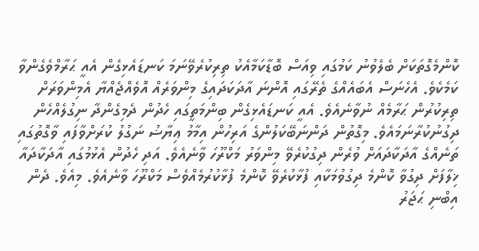ކޮންމެގޮތަކަށް ބެލެވުނު ކަމުގައި ވިއަސް ބޮޑާކަމާއެކު ތިރިކުރެވޭނަމަ ކަނޑައެޅިގެން އެއީ ޙަރާމްވެގެންވާ ކަމެކެވެ. އެހެނަސް އެބައެއްގެ ތެރޭގައި އޮންނަ އާދަކަދައިގެ މިންވަރެއް އޮވެއްޖެއްޔާ އެމިންވަރަށް ތިރިކުރުން ޙަރާމެއް ނުވާނެއެވެ. އެއީ ކަނޑައެޅިގެން ބިންމަތީގައި ހެދުން ދެމިގެންދާ ނިގުލެއްހެން ދިގުނުކުރާނަމައެވެ. މިގޮތުން ދަންނަބޭކަލުންގެ އަރިހުން އިމާމު ޢިޔާޟު ނަގުލު ކުރަށްވާފައި ވާގޮތުގައި ތަނެއްގެ އާދަކާދައަށް ވުރެން ދިގުކުރެވޭ މިންވަރު މަކްރޫހަ ވާނެއެވެ. އަދި ހެދުން އެޅުމުގައި އާދަކާދައާ ޚިލާފަށް ދިގުވާ ކޮންމެ ދިގުވުމަކާއި ފުޅާކުރެވޭ ކޮންމެ ފުޅާކުރުމެއްވެސް މަކްރޫހަ ވާނެއެވެ. މިއެވެ. ދެން އިބްނި ޙަޖަރު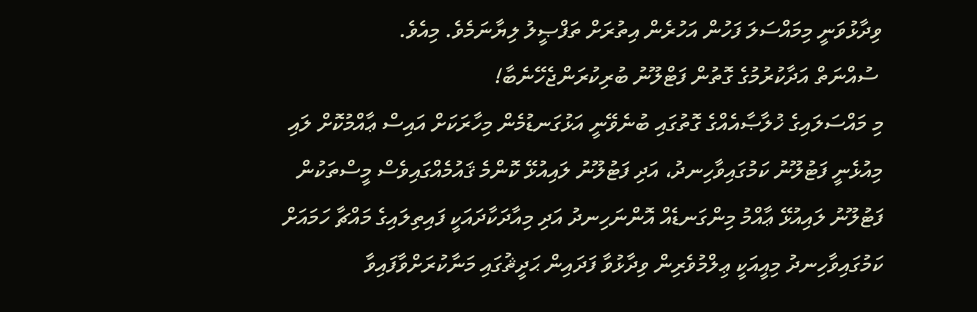ވިދާޅުވަނީ މިމައްސަލަ ފަހުން އަހުރެން އިތުރަށް ތަފްޞީލު ލިޔާނަމެވެ. މިއެވެ.
 ސުއްނަތް އަދާކުރުމުގެ ގޮތުން ފަޓްލޫނު ބުރިކުރަންޖެހޭނެބާ!
މި މައްސަލައިގެ ޚުލާޞާއެއްގެ ގޮތުގައި ބުނެވޭނީ އަޅުގަނޑުމެން މިހާރަކަށް އައިސް ޢާއްމުކޮށް ލައި މިއުޅެނީ ފަޓުލޫނު ކަމުގައިވާހިނދު، އަދި ފަޓުލޫނު ލައިއުޅޭ ކޮންމެ ޤައުމެއްގައިވެސް މީސްތަކުން ފަޓުލޫނު ލައިއުޅޭ ޢާއްމު މިންގަނޑެއް އޮންނަހިނދު އަދި މިއާދަކާދައަކީ ފައިތިލައިގެ މައްޗާ ހަމައަށް ކަމުގައިވާހިނދު މިއީއަކީ ޢިލްމުވެރިން ވިދާޅުވާ ފަދައިން ޙަދީޘުގައި މަނާކުރަށްވާފައިވާ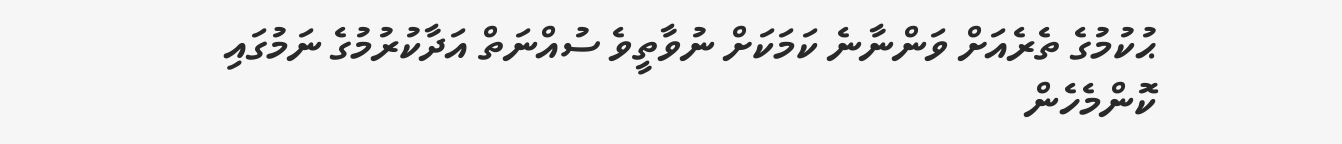ޙުކުމުގެ ތެރެއަށް ވަންނާނެ ކަމަކަށް ނުވާތީވެ ސުއްނަތް އަދާކުރުމުގެ ނަމުގައި ކޮންމެހެން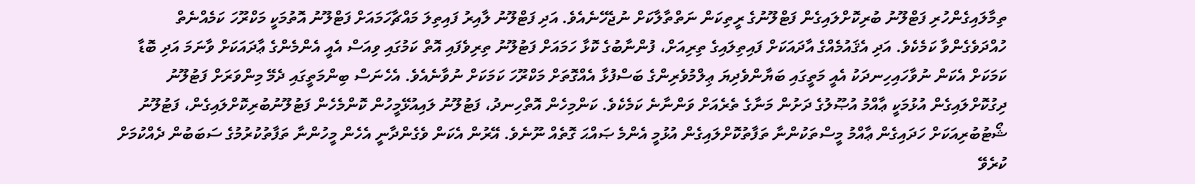ތިމާލައިގެންހުރި ފަޓްލޫނު ބުރިކޮށްލައިގެން ފަޓްލޫނުގެ ރީތިކަން ނަތްތާލާކަށް ނުޖެހޭނެއެވެ. އަދި ފަޓްލޫނު ލާއިރު ފައިތިލަ މައްޗާހަމައަށް ފަޓްލޫނު އޮތުމަކީ މަކްރޫހަ ކަމެއްނެތް ހުއްދަވެގެންވާ ކަމެކެވެ. އަދި އެޤައުމެއްގެ އާދައަކަށް ފައިތިލައިގެ ތިރިއަށް، ފުންނާބުގެ ކޮޅާ ހަމައަށް ފަޓުލޫނު ތިރިވެފައި އޮތް ކަމުގައި ވިއަސް އެއީ އެންމެންގެ ޢާދައަކަށް ވާނަމަ އަދި ބޮޑާ ކަމަކަށް އެކަން ނުވާހައިހިނދަކު އެއީ މަތީގައި ބަޔާންވެދިޔަ ޢިލްމުވެރިންގެ ބަސްފުޅާ އެއްގޮތަށް މަކްރޫހަ ކަމަކަށް ނުވާނެއެވެ. އެހެނަސް ބިންމަތީގައި ދެމޭ މިންވަރަށް ފަޓުލޫނު ދިގުކޮށްލައިގެން އުޅުމަކީ ޢާއްމު އުޞޫލުގެ ދަށުން މަނާގެ ތެރެއަށް ވަންނާނެ ކަމެކެވެ. ކަންމިހެން އޮތްހިނދު، ފަޓުލޫނު ލައިއުޅޭމީހުން ކޮންމެހެން ފަޓުލޫނުބުރިކޮށްލައިގެން، ފަޓުލޫނު ޝޯޓުބުރިއަކަށް ހަދައިގެން ޢާއްމު މީސްތަކުންނާ ތަފާތުކޮށްލައިގެން އުޅުމީ އެންމެ ޞައްޙަ ގޮތެއް ނޫނެވެ. އޭރުން އެކަން ވެގެންދާނީ އެހެން މީހުންނާ ތަފާތުކުރުމުގެ ސަބަބުން ދެއްކުމަށް ކުރެވޭ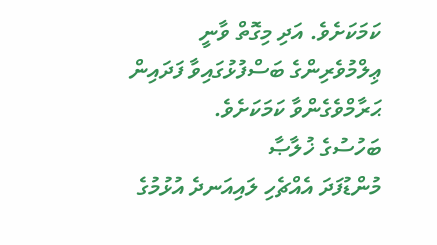ކަމަކަށެވެ. އަދި މިގޮތް ވާނީ ޢިލްމުވެރިންގެ ބަސްފުޅުގައިވާ ފަދައިން ޙަރާމްވެގެންވާ ކަމަކަށެވެ.
ބަހުސުގެ ޚުލާޞާ
މުންޑުފަދަ އެއްޗެހި ލައިއަނދެ އުޅުމުގެ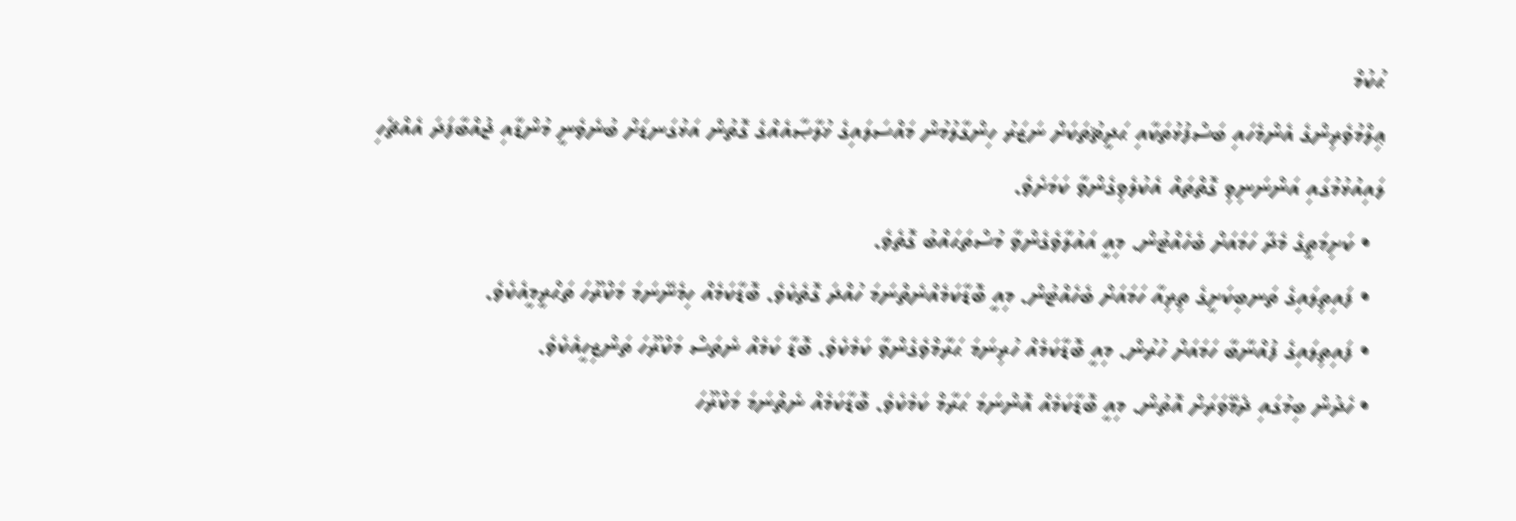ޙުކުމް
ޢިލްމުވެރިންގެ އެންމެހައި ބަސްފުޅުތަކާއި ޙަދީޘުތަކަށް ނަޒަރު ހިންގާލުމުން މައްސަލައިގެ ޚުލާޞާއެއްގެ ގޮތުން އަޅުގަނޑަށް ބުނެވެނީ މުންޑާއި ޖުއްބާފަދަ އެއްޗެހި ލައިއުޅުމުގައި އަންނަނިވި ގޮތްތައް އެކުލެވިގެންވާ ކަމަށެވެ.
  • ކަށިމަތީގެ މެދާ ހަމައަށް ބެހެއްޓުން. މިއީ އައުލާވެގެންވާ މުސްތަޙައްބު ގޮތެވެ.
  • ފައިތިލައިގެ ތަނބިކަށީގެ ތިރިއާ ހަމައަށް ބެހެއްޓުން. މިއީ ބޮޑާކަމެއްނެތްނަމަ ހުއްދަ ގޮތެކެވެ. ބޮޑާކަމެއް ހިމެނޭނަމަ މަކްރޫހަ ތަޙްރީމީއެކެވެ.
  • ފައިތިލައިގެ ފުއްނާބާ ހަމައަށް ހުރުން. މިއީ ބޮޑާކަމެއް ހުރިނަމަ ޙަރާމްވެގެންވާ ކަމެކެވެ. ބޮޑާ ކަމެއް ނެތަސް މަކްރޫހަ ތަންޒިހީއެކެވެ.
  • ހެދުން ބިމުގައި ދެމޭވަރަށް އޮތުން. މިއީ ބޮޑާކަމެއް އޮންނަމަ ޙަރާމް ކަމެކެވެ. ބޮޑާކަމެއް ނެތްނަމަ މަކްރޫހަ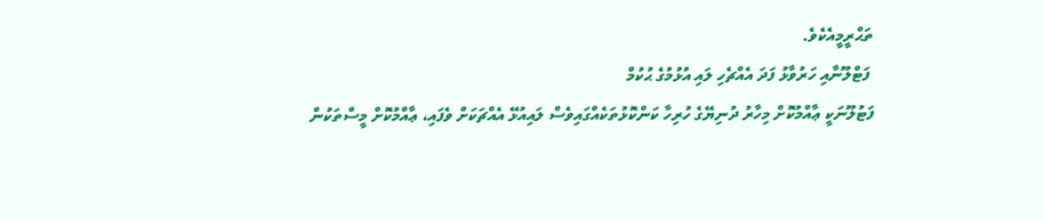ތަޙްރީމީއެކެވެ.
 ފަޓްލޫނާއި ހަރުވާޅު ފަދަ އެއްޗެހި ލައި އުޅުމުގެ ޙުކުމް
ފަޓުލޫނަކީ ޢާއްމުކޮށް މިހާރު ދުނިޔޭގެ ހުރިހާ ކަންކޮޅުތަކެއްގައިވެސް ލައިއުޅޭ އެއްޗަކަށް ވެފައި، ޢާއްމުކޮށް މީސްތަކުން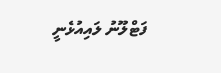ފަޓްލޫނު ލައިއުޅެނީ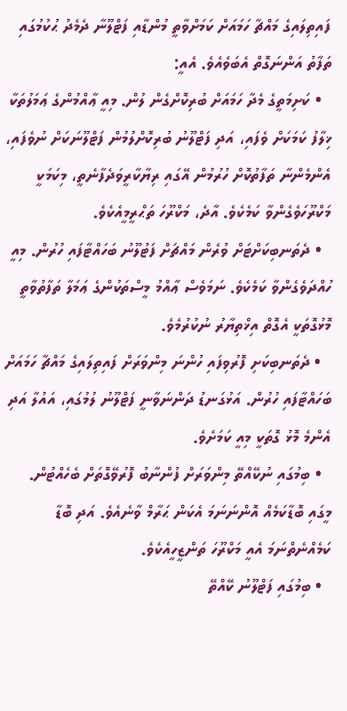ފައިތިލައިގެ މައްޗާ ހަމައަށް ކަމަށްވާތީ މުންޑާއި ފަޓްލޫނާ ދެމެދު ޙުކުމުގައި ތަފާތު އަންނަގޮތް އެބަވެއެވެ. އެއީ:
  • ކަށިމަތީގެ މެދާ ހަމައަށް ބުރިކޮށްގެން ލުން. މިއީ ޢާއްމުންގެ ޢަމަލުތަކާ ޚިލާފު ކަމަކަށް ވެފައި، އަދި ފަޓްލޫނު ބުރިކޮށްލުމުން ފަޓްލޫނަކަށް ނުވެފައި، އެންމެންނާ ތަފާތުކޮށް ހުރުމުން އޭގައި ރިޔާކާރީވަދެފާނެތީ، މިކަމަކީ މަކްރޫހަވެގެންވާ ކަމެކެވެ. އާދެ، މަކްރޫހަ ތަޙްރީމީއެކެވެ.
  • ދެތަނބިކަށްޓަށް ވުރެން މައްޗަށް ފަޓުލޫނު ބަހައްޓާފައި ހުރުން. މިއީ ހުއްދަވެގެންވާ ކަމެކެވެ. ނަމަވެސް ޢާއްމު މީސްތަކުންގެ ޢަމަލާ ތަފާތުވާތީ މޮޅުގޮތަކީ އެގޮތް އިޚްތިޔާރު ނުކުރުމެވެ.
  • ދެތަނބިކަށި ފޮރުވިފައި ހުންނަ މިންވަރަށް ފައިތިލައިގެ މައްޗާ ހަމައަށް ބަހައްޓާފައި ހުރުން. އަޅުގަނޑު ދަންނަވާނީ ފަޓްލޫނު ލުމުގައި، އައުލާ އަދި އެންމެ މޮޅު ގޮތަކީ މިއީ ކަމަށެވެ.
  • ބިމުގައި ނުކޭއްތޭ މިންވަރަށް ފުންނާބު ފޮރުވޭގޮތަށް ބެހެއްޓުން. މީގައި ބޮޑާކަމެއް އޮންނަނަމަ އެކަން ޙަރާމް ވާނެއެވެ. އަދި ބޮޑާ ކަމެއްނެތްނަމަ އެއީ މަކްރޫހަ ތަންޒީހީއެކެވެ.
  • ބިމުގައި ފަޓްލޫނު ކޭއްތޭ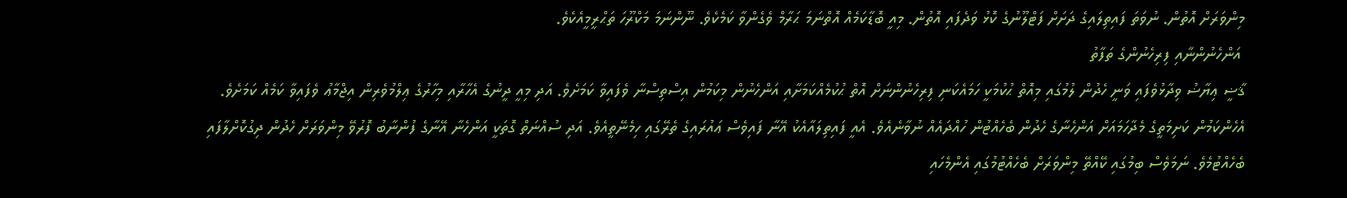މިންވަރަށް އޮތުން. ނުވަތަ ފައިތިލައިގެ ދަށަށް ފަޓްލޫނުގެ ކޮޅު ވަދެފައި އޮތުން. މިއީ ބޮޑާކަމެއް އޮތްނަމަ ޙަރާމް ވެގެންވާ ކަމެކެވެ. ނޫންނަމަ މަކްރޫހަ ތަޙްރީމީއެކެވެ.
 އަންހެނުންނާއި ފިރިހެނުންގެ ތަފާތު
ޤާޟީ ޢިޔާޟު ވިދާޅުވެފައި ވަނީ ހެދުން ލުމުގައި މިއޮތް ޙުކުމަކީ ހަމައެކަނި ފިރިހެނުންނަށް އޮތް ޙުކުމެއްކަމަށާއި އަންހެނުން މިކަމުން އިސްތިސްނާ ވެފައިވާ ކަމަށެވެ. އަދި މިއީ ދީނުގެ އެހާރާއި މިހާރުގެ ޢިލްމުވެރިން އިޖްމާޢު ވެފައިވާ ކަމެއް ކަމަށެވެ. އެހެންކަމުން ކަށިމަތީގެ މެދާހަމައަށް އަންހެނާގެ ހެދުން ބެހެއްޓުން ހުއްދައެއް ނުވާނެއެވެ. އެއީ ފައިތިލައާއެކު އޭނާ ފައިވެސް ޢައުރައިގެ ތެރޭގައި ހިމެނޭތީއެވެ. އަދި ސުއްނަތް ގޮތަކީ އަންހެނާ އޭނާގެ ފުންނާބު ފޮރުވޭ މިންވަރަށް ހެދުން ދިގުކޮށްލާފައި ބެހެއްޓުމެވެ. ނަމަވެސް ބިމުގައި ކޭއްތޭ މިންވަރަށް ބެހެއްޓުމުގައި އެންމެހައި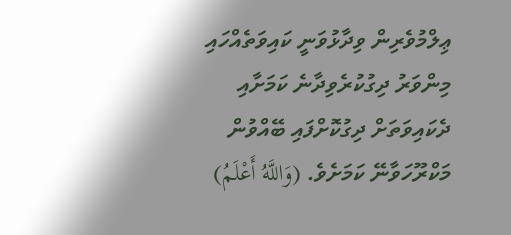ޢިލްމުވެރިން ވިދާޅުވަނީ ކައިވަތެއްހައި މިންވަރު ދިގުކުރެވިދާނެ ކަމަށާއި ދެކައިވަތަށް ދިގުކޮށްފައި ބޭއްވުން މަކްރޫހަވާނޭ ކަމަށެވެ. (وَاللَّهُ أَعْلَمُ)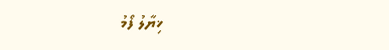ޚިޔާލު ފޯމު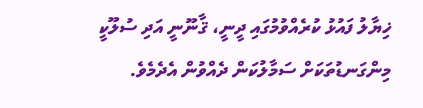ޚިޔާލު ފައުޅު ކުރެއްވުމުގައި ދީނީ، ޤާނޫނީ އަދި ސުލޫކީ މިންގަނޑުތަކަށް ސަމާލުކަން ދެއްވުން އެދެމެވެ.